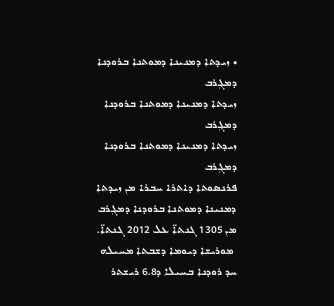• ܙܝܕܬܐ ܕܡܢܝܢܐ ܕܡܘܬܢܐ ܒܪܘܕܢܐ ܕܡܓܼܪܒ
ܙܝܕܬܐ ܕܡܢܝܢܐ ܕܡܘܬܢܐ ܒܪܘܕܢܐ ܕܡܓܼܪܒ
ܙܝܕܬܐ ܕܡܢܝܢܐ ܕܡܘܬܢܐ ܒܪܘܕܢܐ ܕܡܓܼܪܒ
ܦܪܢܣܘܬܐ ܕܐܬܪܐ ܚܒܪܐ ܡܢ ܙܝܕܬܐ ܕܡܢܝܢܐ ܕܡܘܬܢܐ ܒܪܘܕܢܐ ܕܡܓܼܪܒ ܡܢ 1305 ܓܢܬܐ̈ ܥܠ 2012 ܓܢܬܐ̈.
 ܡܘܪܝܫܐ ܕܝܘܡܐ ܕܫܒܬܐ ܡܚܝܠܗ ܚܕ ܪܘܕܢܐ ܒܚܝܠܐ ܕ6.8 ܪܝܫܬܪ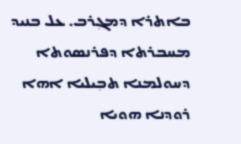ܒܐܬܪܐ ܕܡܓܼܪܒ. ܥܠ ܒܢܝܕ ܡܚܒܪܬܐ ܕܦܪܢܣܘܬܐ ܕܚܘܠܡܢܐ ܬܒܼܝܠܝܐ ܐܗܐ ܪܘܕܢܐ ܗܘܝܐ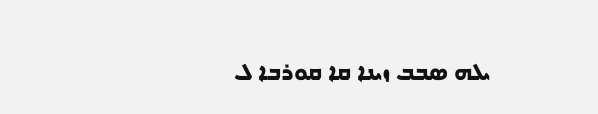ܝܠܗ ܣܒܒ ܙܝܢܐ ܩܐ ܩܘܪܒܐ ܠ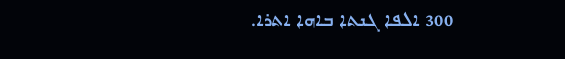300 ܐܠܦܐ ܓܢܬܐ ܒܐܗܐ ܐܬܪܐ.